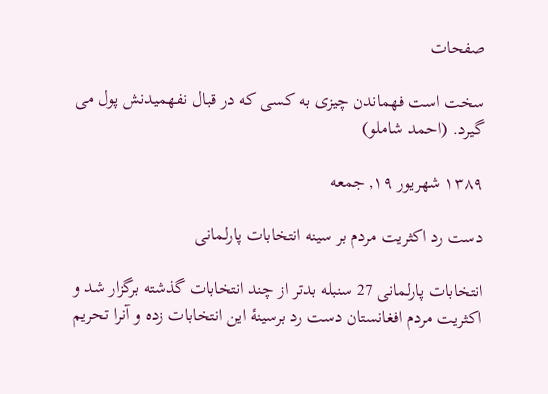صفحات

سخت است فهماندن چیزی به کسی که در قبال نفهمیدنش پول می گیرد. (احمد شاملو)

۱۳۸۹ شهریور ۱۹, جمعه

دست رد اکثریت مردم بر سینه انتخابات پارلمانی

انتخابات پارلمانی 27 سنبله بدتر از چند انتخابات گذشته برگزار شد و اکثریت مردم افغانستان دست رد برسینۀ این انتخابات زده و آنرا تحریم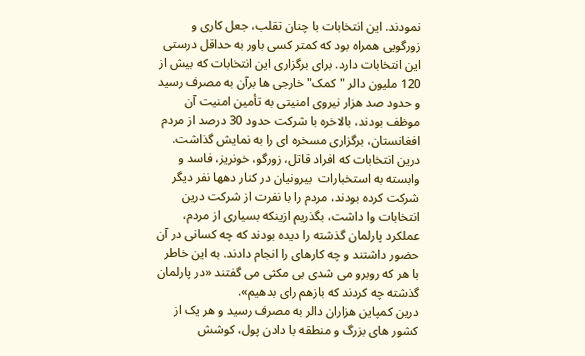نمودند. این انتخابات با چنان تقلب، جعل کاری و زورگویی همراه بود که کمتر کسی باور به حداقل درستی این انتخابات دارد. برای برگزاری این انتخابات که بیش از 120 ملیون دالر "کمک" خارجی ها برآن به مصرف رسید و حدود صد هزار نیروی امنیتی به تأمین امنیت آن موظف بودند، بالاخره با شرکت حدود 30 درصد از مردم افغانستان، برگزاری مسخره ای را به نمایش گذاشت. درین انتخابات که افراد قاتل، زورگو، خونریز، فاسد و وابسته به استخبارات  بیرونیان در کنار دهها نفر دیگر شرکت کرده بودند، مردم را با نفرت از شرکت درین انتخابات وا داشت، بگذریم ازینکه بسیاری از مردم، عملکرد پارلمان گذشته را دیده بودند که چه کسانی در آن حضور داشتند و چه کارهای را انجام دادند. به این خاطر با هر که روبرو می شدی بی مکثی می گفتند «در پارلمان گذشته چه کردند که بازهم رای بدهیم».
درین کمپاین هزاران دالر به مصرف رسید و هر یک از کشور های بزرگ و منطقه با دادن پول، کوشش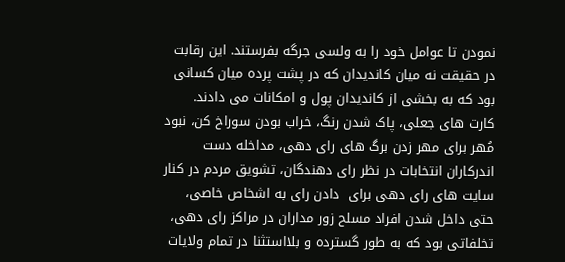نمودن تا عوامل خود را به ولسی جرگه بفرستند. این رقابت در حقیقت نه میان کاندیدان که در پشت پرده میان کسانی بود که به بخشی از کاندیدان پول و امکانات می دادند.
کارت های جعلی، پاک شدن رنگ، خراب بودن سوراخ کن، نبود مُهر برای مهر زدن برگ های رای دهی، مداخله دست اندرکاران انتخابات در نظر رای دهندگان، تشویق مردم در کنار سایت های رای دهی برای  دادن رای به اشخاص خاصی، حتی داخل شدن افراد مسلح زور مداران در مراکز رای دهی، تخلفاتی بود که به طور گسترده و بلااستثنا در تمام ولایات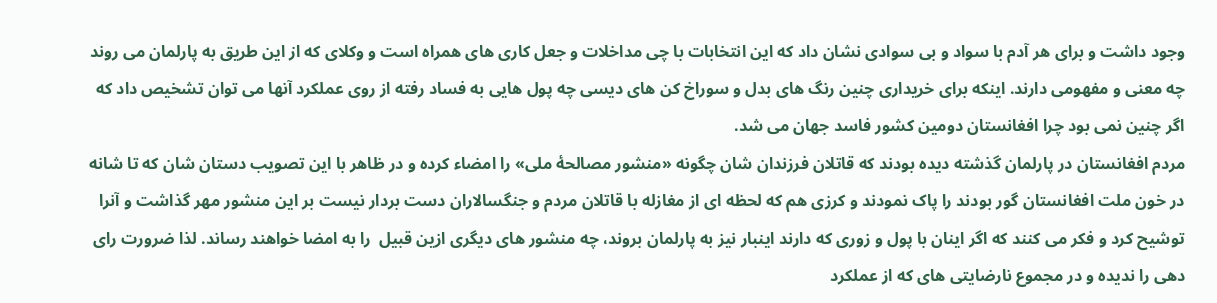وجود داشت و برای هر آدم با سواد و بی سوادی نشان داد که این انتخابات با چی مداخلات و جعل کاری های همراه است و وکلای که از این طریق به پارلمان می روند چه معنی و مفهومی دارند. اینکه برای خریداری چنین رنگ های بدل و سوراخ کن های دیسی چه پول هایی به فساد رفته از روی عملکرد آنها می توان تشخیص داد که اگر چنین نمی بود چرا افغانستان دومین کشور فاسد جهان می شد.
مردم افغانستان در پارلمان گذشته دیده بودند که قاتلان فرزندان شان چگونه «منشور مصالحۀ ملی» را امضاء کرده و در ظاهر با این تصویب دستان شان که تا شانه در خون ملت افغانستان گور بودند را پاک نمودند و کرزی هم که لحظه ای از مغازله با قاتلان مردم و جنگسالاران دست بردار نیست بر این منشور مهر گذاشت و آنرا توشیح کرد و فکر می کنند که اگر اینان با پول و زوری که دارند اینبار نیز به پارلمان بروند، چه منشور های دیگری ازین قبیل  را به امضا خواهند رساند. لذا ضرورت رای دهی را ندیده و در مجموع نارضایتی های که از عملکرد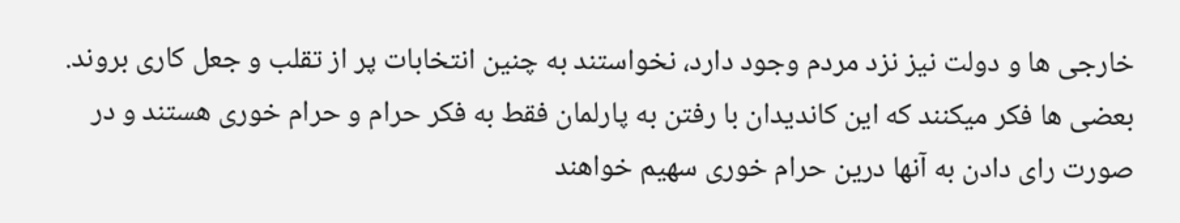خارجی ها و دولت نیز نزد مردم وجود دارد، نخواستند به چنین انتخابات پر از تقلب و جعل کاری بروند. بعضی ها فکر میکنند که این کاندیدان با رفتن به پارلمان فقط به فکر حرام و حرام خوری هستند و در صورت رای دادن به آنها درین حرام خوری سهیم خواهند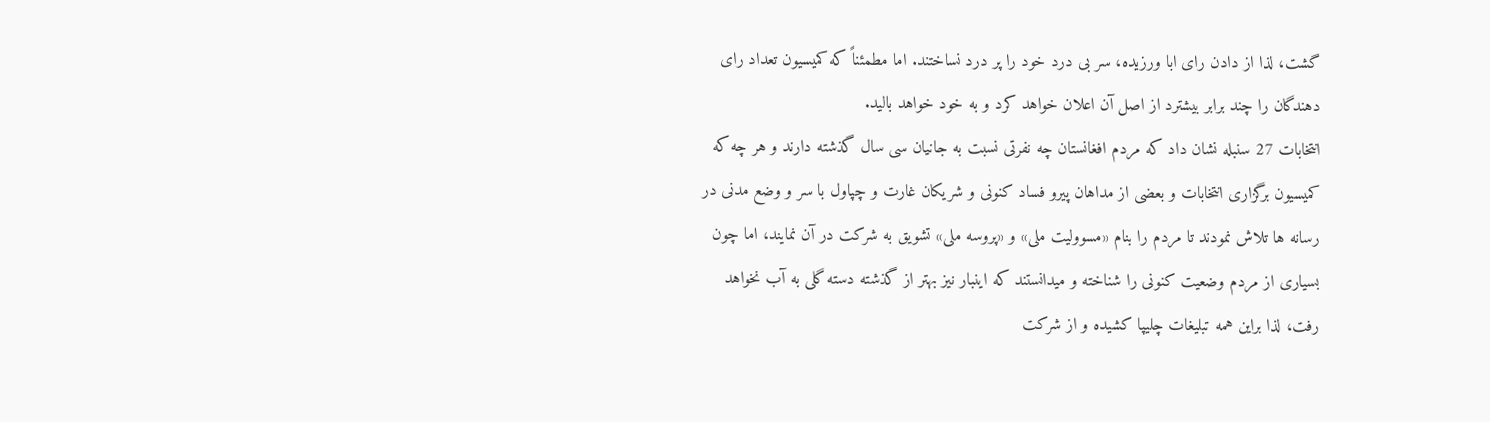گشت، لذا از دادن رای ابا ورزیده، سر بی درد خود را پر درد نساختند. اما مطمئناً که کمیسیون تعداد رای دهندگان را چند برابر بیشترد از اصل آن اعلان خواهد کرد و به خود خواهد بالید.
انتخابات 27 سنبله نشان داد که مردم افغانستان چه نفرتی نسبت به جانیان سی سال گذشته دارند و هر چه که کمیسیون برگزاری انتخابات و بعضی از مداهان پیرو فساد کنونی و شریکان غارت و چپاول با سر و وضع مدنی در رسانه ها تلاش نمودند تا مردم را بنام «مسوولیت ملی» و «پروسه ملی» تشویق به شرکت در آن نمایند، اما چون بسیاری از مردم وضعیت کنونی را شناخته و میدانستند که اینبار نیز بهتر از گذشته دسته گلی به آب نخواهد رفت، لذا براین همه تبلیغات چلیپا کشیده و از شرکت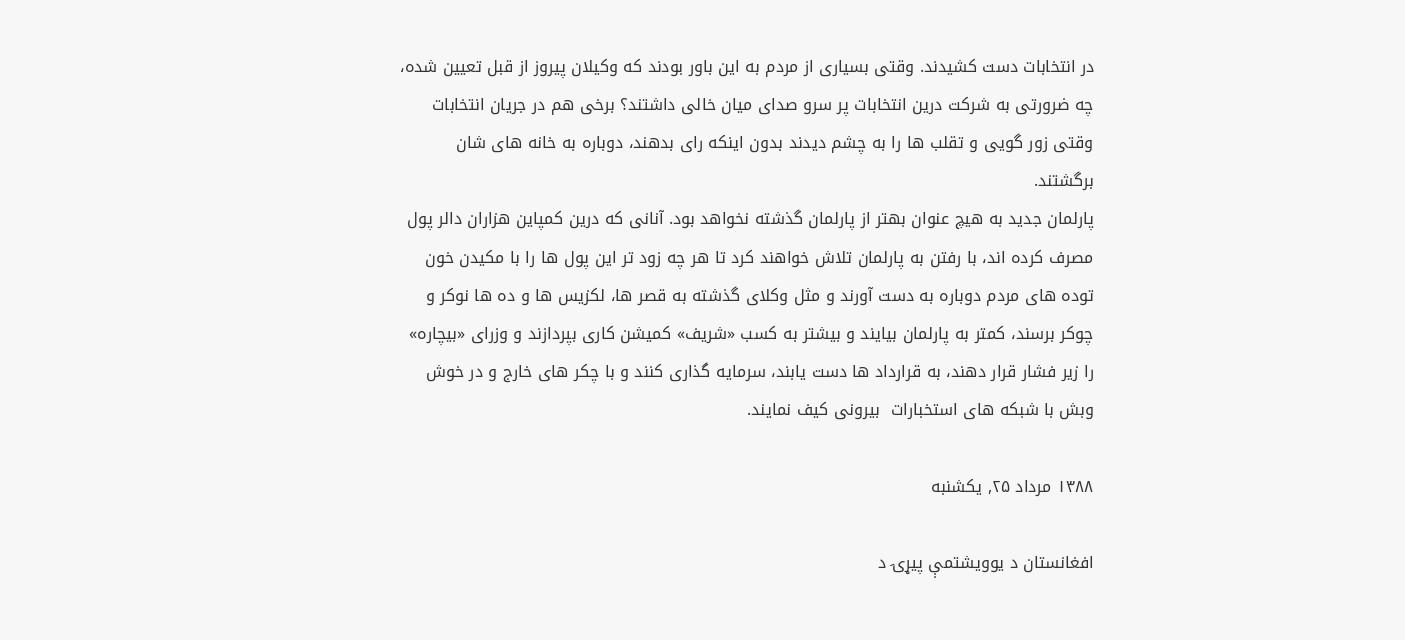در انتخابات دست کشیدند. وقتی بسیاری از مردم به این باور بودند که وکیلان پیروز از قبل تعیین شده، چه ضرورتی به شرکت درین انتخابات پر سرو صدای میان خالی داشتند؟ برخی هم در جریان انتخابات وقتی زور گویی و تقلب ها را به چشم دیدند بدون اینکه رای بدهند، دوباره به خانه های شان برگشتند.
پارلمان جدید به هیچ عنوان بهتر از پارلمان گذشته نخواهد بود. آنانی که درین کمپاین هزاران دالر پول مصرف کرده اند، با رفتن به پارلمان تلاش خواهند کرد تا هر چه زود تر این پول ها را با مکیدن خون توده های مردم دوباره به دست آورند و مثل وکلای گذشته به قصر ها، لکزیس ها و ده ها نوکر و چوکر برسند، کمتر به پارلمان بیایند و بیشتر به کسب «شریف» کمیشن کاری بپردازند و وزرای «بیچاره» را زیر فشار قرار دهند، به قرارداد ها دست یابند، سرمایه گذاری کنند و با چکر های خارج و در خوش وبش با شبکه های استخبارات  بیرونی کیف نمایند.

۱۳۸۸ مرداد ۲۵, یکشنبه

افغانستان د يوويشتمې پيړۍ د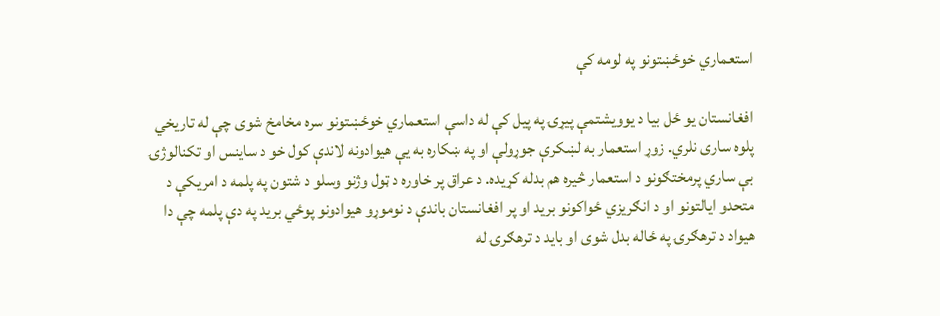استعماري خوځښتونو په لومه كې

افغانستان يو ځل بيا د يوويشتمې پيړۍ په پيل كې له داسې استعماري خوځښتونو سره مخامخ شوى چې له تاريخي پلوه سارى نلري. زوړ استعمار به لښكرې جوړولې او په ښكاره به يې هيوادونه لاندې كول خو د ساينس او تكنالوژۍ بې ساري پرمختګونو د استعمار څیره هم بدله كړيده. د عراق پر خاوره د ټول وژنو وسلو د شتون په پلمه د امريكې د متحدو ايالتونو او د انګريزي ځواكونو بريد او پر افغانستان باندې د نوموړو هيوادونو پوځي بريد په دې پلمه چې دا هيواد د ترهګرۍ په ځاله بدل شوی او بايد د ترهګرۍ له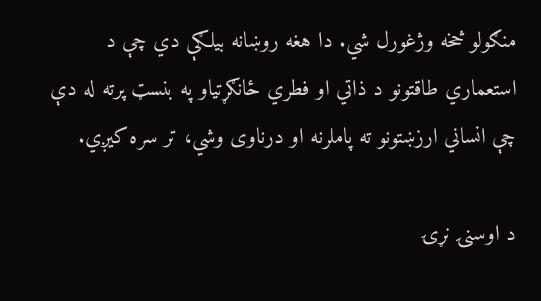منګولو څخه وژغورل شي. دا هغه روښانه بيلګې دي چې د استعماري طاقتونو د ذاتي او فطري ځانګړتياو په بنسټ پرته له دې چې انساني ارزښتونو ته پاملرنه او درناوى وشي، تر سره كيږي.

د اوسنۍ نړۍ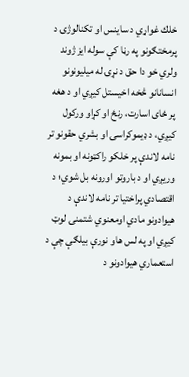خلك غواړي د ساينس او تكنالوژۍ د پرمختګونو په رڼا كې سوله ايز ژوند ولري خو دا حق د نړۍ له ميليونونو انسانانو څخه اخيستل كيږي او د هغه پر ځاى اسارت، رنځ او كړاو وركول كيږي، د ډيموكراسۍ او بشري حقونو تر نامه لاندې پر خلكو راكټونه او بمونه وریږي او د باروتو اورونه بل شوي؛ د اقتصادي پراختيا تر نامه لاندې د هيوادونو مادي اومعنوي شتمنۍ لوټ كيږي او په لس هاو نورې بيلګې چې د استعماري هيوادونو د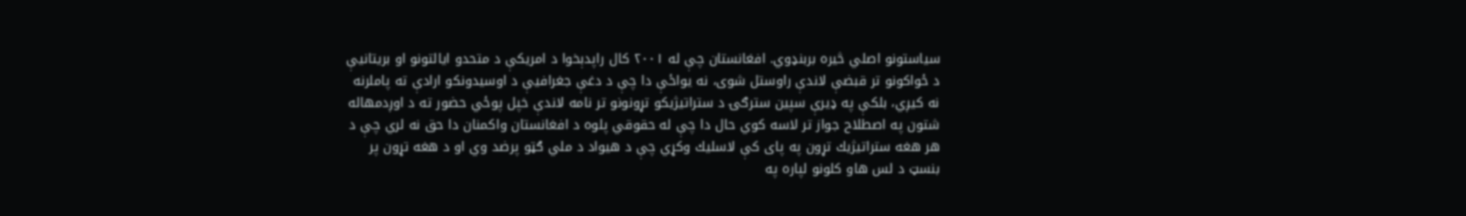سياستونو اصلي څیره بربنډوي. افغانستان چې له ۲۰۰۱ كال راپدېخوا د امريكې د متحدو ايالتونو او بريتانيې د ځواكونو تر قبضې لاندې راوستل شوى، نه يواځې دا چې د دغې جغرافيې د اوسيدونكو ارادې ته پاملرنه نه كيږي، بلكې په ډيرې سپين سترګۍ د ستراتيژيكو تړونونو تر نامه لاندې خپل پوځي حضور ته د اوږدمهاله شتون په اصطلاح جواز تر لاسه كوي حال دا چې له حقوقي پلوه د افغانستان واكمنان دا حق نه لري چې د هر هغه ستراتيژيك تړون په پاى كې لاسليك وكړي چې د هيواد د ملي ګټو پرضد وي او د هغه تړون پر بنسټ د لس هاو كلونو لپاره په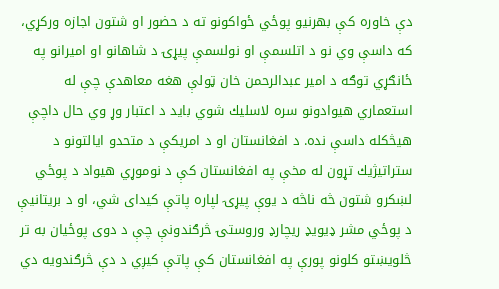دې خاوره كې بهرنيو پوځي ځواكونو ته د حضور او شتون اجازه وركړي، كه داسې وي نو د اتلسمې او نولسمې پيړۍ د شاهانو او اميرانو په ځانګړي توګه د امير عبدالرحمن خان ټولې هغه معاهدې چې له استعماري هيوادونو سره لاسليك شوي باید د اعتبار وړ وي حال داچې هيڅكله داسې نده. د افغانستان او د امريكې د متحدو ايالتونو د ستراتيژيك تړون له مخې په افغانستان كې د نوموړي هيواد د پوځي لښكرو شتون څه ناڅه د يوې پيړۍ لپاره پاتې كيداى شي، او د بريتانيې د پوځي مشر ډيويډ ريچارډ وروستۍ څرګندونې چې د دوى پوځيان به تر څلويښتو كلونو پورې په افغانستان كې پاتې كيږي د دې څرګندويه دي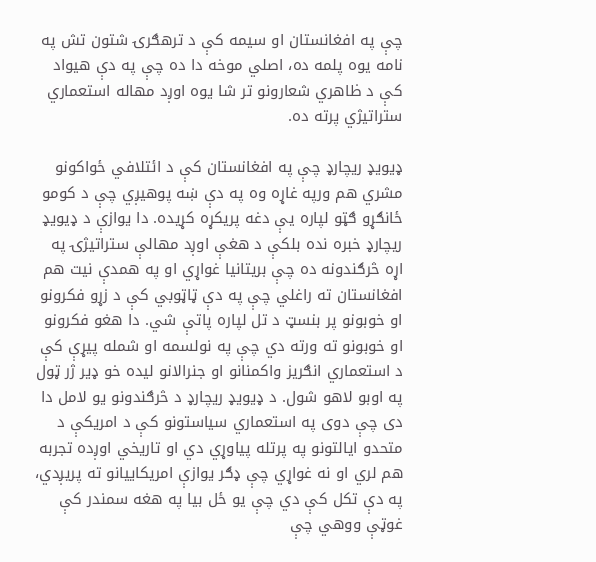چې په افغانستان او سيمه كې د ترهګرۍ شتون تش په نامه يوه پلمه ده، اصلي موخه دا ده چې په دې هيواد كې د ظاهري شعارونو تر شا يوه اوږد مهاله استعماري ستراتيژي پرته ده.

ډيويډ ريچارډ چې په افغانستان كې د ائتلافي ځواكونو مشري هم ورپه غاړه وه په دې ښه پوهيږي چې د كومو ځانګړو ګټو لپاره يې دغه پريكړه كړيده. دا يوازې د ډيويډ ريچارډ خبره نده بلكې د هغې اوږد مهالې ستراتيژۍ په اړه څرګندونه ده چې بريتانيا غواړي او په همدې نيت هم افغانستان ته راغلي چې په دې ټاټوبي كې د زړو فكرونو او خوبونو پر بنسټ د تل لپاره پاتې شي. دا هغو فكرونو او خوبونو ته ورته دي چې په نولسمه او شمله پيړې كې د استعماري انګريز واكمنانو او جنرالانو ليده خو ډير ژر ټول په اوبو لاهو شول. د ډيويډ ريچارډ د څرګندونو يو لامل دا دى چې دوى په استعماري سياستونو كې د امريكې د متحدو ايالتونو په پرتله پياوړي دي او تاريخي اوږده تجربه هم لري او نه غواړي چې ډګر يوازې امريكایيانو ته پريږدي، په دې تكل كې دي چې يو ځل بيا په هغه سمندر كې غوټې ووهي چې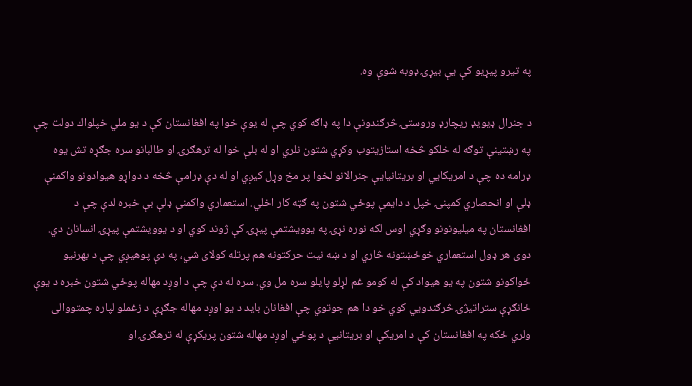په تيرو پيړيو كې يې بيړۍ ډوبه شوې وه.

د جنرال ډيويډ ريچارډ وروستۍ څرګندونې دا په ډاګه كوي چې له يوې خوا په افغانستان كې د يو ملي خپلواك دولت چې په رښتینې توګه له خلكو څخه استازيتوب وكړي شتون نلري او له بلې خوا له ترهګرۍ او طالبانو سره جګړه تش يوه ډرامه ده چې د امريكايي او بريتانيايې جنرالانو لخوا پر مخ وړل كيږي او له دې ډرامې څخه د دواړو هيوادونو واكمنې ډلې او انحصاري كمپنۍ خپل د دايمې پوځي شتون په ګټه كار اخلي. استعماري واكمنې ډلې بې خبره لدې چې د افغانستان په ميليونونو وګړي اوس لكه نوره نړۍ په يوويشتمې پيړۍ كې ژوند كوي او د يوويشتمې پيړۍ انسانان دي. دوى هر ډول استعماري خوځښتونه څاري او د ښه نيت حركتونه هم پرتله كولاى شي، په دې پوهيږي چې د بهرنيو ځواكونو شتون په يو هيواد كې له كومو غم لړلو پايلو سره مل وي. سره له دې چې د اوږد مهاله پوځي شتون خبره د يوې ځانګړې ستراتيژۍ څرګندويي كوي خو دا هم جوتوي چې افغانان بايد د يو اوږد مهاله جګړې د زغملو لپاره چمتووالى ولري ځكه په افغانستان كې د امريكې او بريتانيې د پوځي اوږد مهاله شتون پريكړې له ترهګرۍ او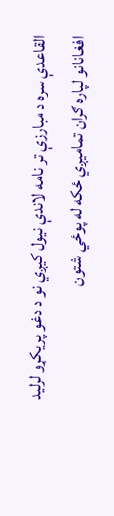القاعدې سره د مبارزې تر نامه لاندې نيول كيږي نو د دغو پريكړو لرليد افغانانو لپاره ګران تماميږي ځكه له پوځي شتون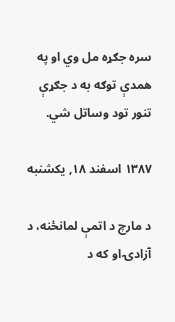سره جګړه مل وي او په همدې توګه به د جګړې تنور تود وساتل شي.

۱۳۸۷ اسفند ۱۸, یکشنبه

د مارچ د اتمې لمانځنه، د آزادۍ او که د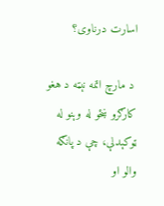اسارت درناوى؟

 د مارچ اتمه نېټه د هغو کارګرو ښځو له وېنو له ټوکېدلې، چې د پانګه والو او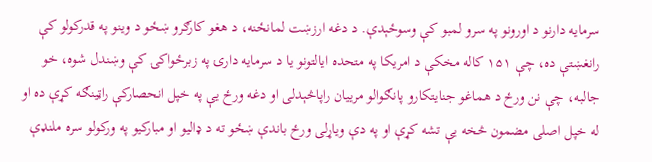سرمایه دارنو د اورونو په سرو لمبو کې وسوځېدې. د دغه ارزښت لمانځنه، د هغو کارګرو ښځو د وینو په قدرکولو کې رانغښتې ده، چې ۱۵۱ کاله مخکې د امریکا په متحده ایالتونو یا د سرمایه دارۍ په زبرځواکۍ کې وښندل شوه، خو جالبه، چې نن ورځ د هماغو جنایتکارو پانګوالو مرییان راپاڅېدلی او دغه ورځ یې په خپل انحصارکې راټینګه کړې ده او له خپل اصلی مضمون څخه یې تشه کړې او په دې ویاړلی ورځ باندې ښځو ته د ډالیو او مبارکیو په ورکولو سره ملنډې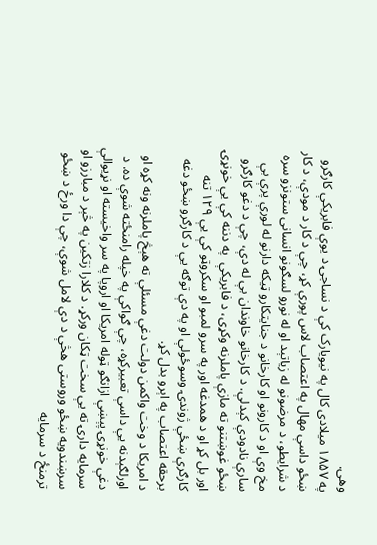وهی.
په ۱۸۵۷ میلادی کال په نیویارک کې د نساجۍ د یوې فابریکې کارګرو ښځو داسې مهال په اعتصاب لاس پورې کړ، چې د کار د مودې، د کار د شرایطو، د مرضونو له زیاتېد او له نورو لسګونو انسانی ستونزو سره مخ وې او د کارونو او کارخانو د جنایتکارو ټیکه دارنو له لورې پرې بې سارې نادودې کېدلې. د کارخانو خاوندان بې له دې، چې د دغو کارګرو ښځو غوښتنو ته مازې پاملرنه وکړی، د فابریکې  په دننه کې یې خونړۍ اور بل کړ او د همدغه اور په سرو لمبو او سکروټو کې یې ۱۲۹ تنه کارګرې ښځې ژوندۍ وسوځولې او په دې توګه یې د کارګرو ښځو دغه برحقه اعتصاب په اېرو بدل کړ.
د امریکا د وخت واکمن دولت دغې مسئلې ته هېڅ پاملرنه ونه کړه او اورلګېدنه یې داسې تعبیرکړه، چې ګواکې په خپله رامنځته شوې ده. د دغې خونړۍ پېښې ازانګو ټوله امریکا او اروپا په سر واخیسته او نړیوالې سرمایه دارۍ ته یې سخت ټکان ورکړ. د کلارا زتکین په څېر د مبارزو او سرښندویه ښځو وروستى هڅې د دې لامل شوې، چې دا ورځ د ښځو ترمنځ د سرمایه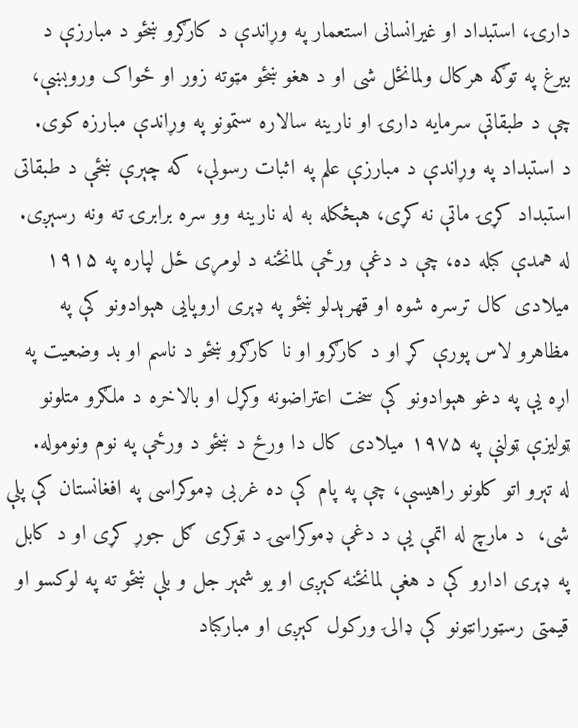دارۍ، استبداد او غیرانسانی استعمار په وړاندې د کارګرو ښځو د مبارزې د  بیرغ په توګه هرکال ولمانځل شی او د هغو ښځو مټوته زور او ځواک وروبښې، چې د طبقاتې سرمایه دارۍ او نارینه سالاره ستمونو په وړاندې مبارزه کوی.
د استبداد په وړاندې د مبارزې علم په اثبات رسولې، که چېرې ښځې د طبقاتی استبداد کړۍ ماتې نه کړی، هېڅکله به له نارینه وو سره برابرۍ ته ونه رسېږی.  له همدې کبله ده، چې د دغې ورځې لمانځنه د لومړی ځل لپاره په ۱۹۱۵ میلادی کال ترسره شوه او قهرېدلو ښځو په ډېرى اروپایی هېوادونو کې په مظاهرو لاس پورې کړ او د کارګرو او نا کارګرو ښځو د ناسم او بد وضعیت په اړه یې په دغو هېوادونو کې سخت اعتراضونه وکړل او بالاخره د ملګرو متلونو ټولیزې ټولنې په ۱۹۷۵ میلادی کال دا ورځ د ښځو د ورځې په نوم ونوموله.
له تېرو اتو کلونو راهیسې، چې په پام کې ده غربی ډموکراسی په افغانستان کې پلې شی،  د مارچ له اتمې یې د دغې ډموکراسۍ د ټوکرى ګل جوړ کړى او د کابل په ډېرى ادارو کې د هغې لمانځنه کېږی او یو شمېر جل و بلې ښځو ته په لوکسو او قیمتی رسټورانټونو کې ډالۍ ورکول کېږی او مبارکباد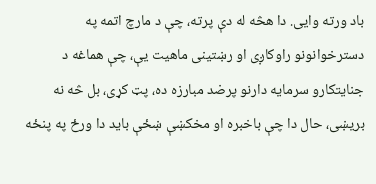باد ورته وایی. دا هڅه له دې پرته، چې د مارچ اتمه په دسترخوانونو راوکاږی او رښتینى ماهیت یې، چې هماغه د جنایتکارو سرمایه دارنو پرضد مبارزه ده، پټ کړی، بل څه نه بریښی، حال دا چې باخبره او مخکښې ښځې باید دا ورځ په پنځه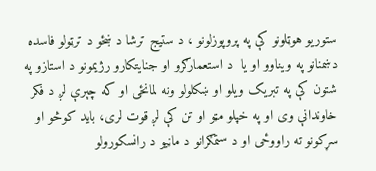ستوریو هوټلونو کې په پروپوزلونو ، د ستیج ترشا د ښځو د ترټولو فاسده دښمنانو په ویناوو او یا  د استعمارګرو او جنایتکارو رژیمونو د استازو په شتون کې په تبریک ویلو او ښکلولو ونه لمانځی او که چېرې لږ د فکر خاوندانې وی او په خپلو مټو او تن کې لږ قوت لری، باید کوڅو او سړکونو ته راووځی او د ستمګرانو د ماڼیو د رانسکورولو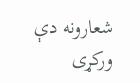شعارونه دې ورکړی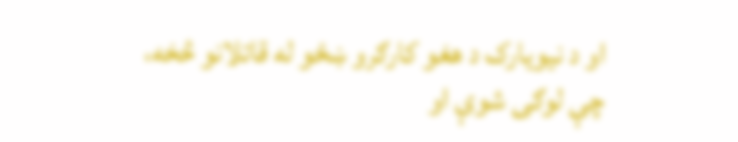او د نیویارک د هغو کارګرو ښځو له قاتلانو څخه، چې لوګى شوې او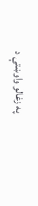په زغالو واوښتې د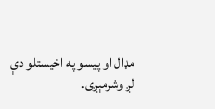مډال او پیسو په اخیستلو دې لږ وشرمېږی.